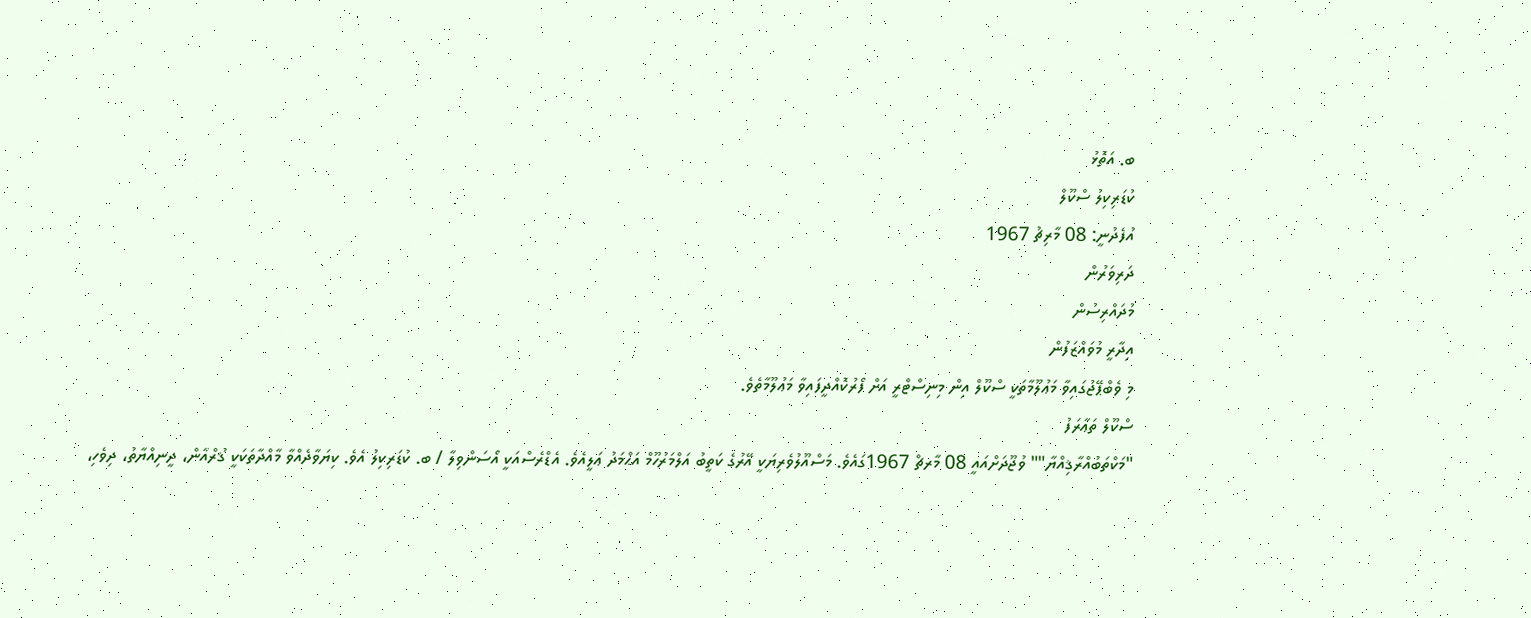ބ. އަތޮޅު
ކުޑަރިކިލު ސްކޫލް
އުފެދުނީ: 08 މާރިޗު 1967
ދަރިވަރުން
މުދައްރިސުން
އިދާރީ މުވައްޒަފުން
މި ވެބްޕޭޖުގައިވާ މަޢުލޫމާތަކީ ސްކޫލް އިން މިނިސްޓްރީ އަށް ފޯރުކޮއްދީފައިވާ މަޢުލޫމާތެވެ.
ސްކޫލް ތަޢާރަފު
"މަކްތަބުއްރާޤިއްޔާ"" ވުޖޫދަށްއައީ 08 މާރޗް 1967ގައެވެ. މަސްއޫލުވެރިޔަކީ އޭރުގެ ކަތީބު އަލްމަރުހޫމް އަޙްމަދު ޢަލީއެވެ. އެޑްރެސްއަކީ އޯސަންވިލާ / ބ. ކުޑަރިކިލު އެވެ. ކިޔަވާދެއްވާ މާއްދާތަކަކީ ޤުރްއާން، ދީނިއްޔާތު، ދިވެހި،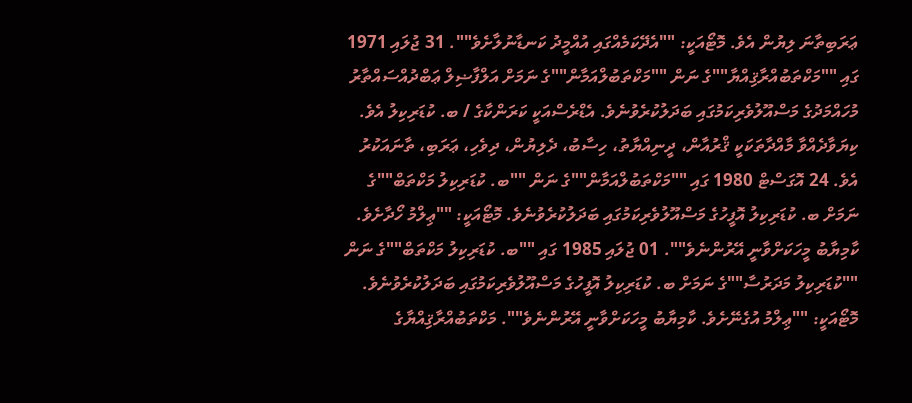ޢަރަބިތާނަ ލިޔުން އެވެ. މޮޓޯއަކީ: ""އެދޭކަމެއްގައި އުއްމީދު ކަނޑާނުލާށެވެ"". 31 ޖުލައި 1971 ގައި ""މަކްތަބުއްރާޤިއްޔާ""ގެ ނަން ""މަކްތަބުލްއަމާން""ގެ ނަމަށް އަލްފާޟިލް ޢަބްދުއްސައްތާރު މުހައްމަދުގެ މަސްއޫލުވެރިކަމުގައި ބަދަލުކުރެވުނެވެ. އެޑްރެސްއަކީ ކަރަންކާގެ / ބ. ކުޑަރިކިލު އެވެ. ކިޔަވާދެއްވާ މާއްދާތަކަކީ ޤްރުއާން، ދީނިއްޔާތު، ހިސާބު، ދެލިޔުން، ދިވެހި، ޢަރަބި، ތާނައަކުރު އެވެ. 24 އޮގަސްޓް 1980 ގައި ""މަކްތަބުލްއަމާން""ގެ ނަން ""ބ. ކުޑަރިކިލު މަކްތަބް""ގެ ނަމަށް ބ. ކުޑަރިކިލު އޮފީހުގެ މަސްއޫލުވެރިކަމުގައި ބަދަލުކުރެވުނެވެ. މޮޓޯއަކީ: ""ޢިލްމު ހޯދާށެވެ. ކާމިޔާބު މީހަކަށްވާނީ އޭރުންނެވެ"". 01 ޖުލައި 1985 ގައި ""ބ. ކުޑަރިކިލު މަކްތަބް""ގެ ނަން ""ކުޑަރިކިލު މަދަރުސާ""ގެ ނަމަށް ބ. ކުޑަރިކިލު އޮފީހުގެ މަސްއޫލުވެރިކަމުގައި ބަދަލުކުރެވުނެވެ. މޮޓޯއަކީ: ""ޢިލްމު އުގެނޭށެވެ. ކާމިޔާބު މީހަކަށްވާނީ އޭރުންނެވެ"". މަކްތަބުއްރާޤިއްޔާގެ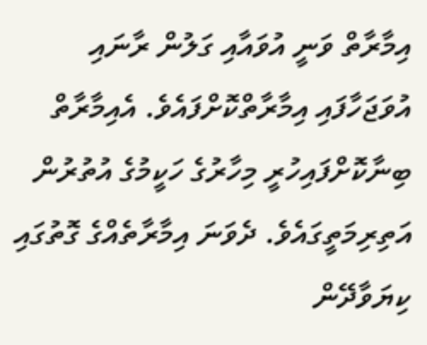އިމާރާތް ވަނީ އުވައާއި ގަލުން ރާނައި އުވަޖަހާފައި އިމާރާތްކޮށްފައެވެ. އެއިމާރާތް ބިނާކޮށްފައިހުރީ މިހާރުގެ ހަކީމުގެ އުތުރުން އަތިރިމަތީގައެވެ. ދެވަނަ އިމާރާތެއްގެ ގޮތުގައި ކިޔަވާދޭން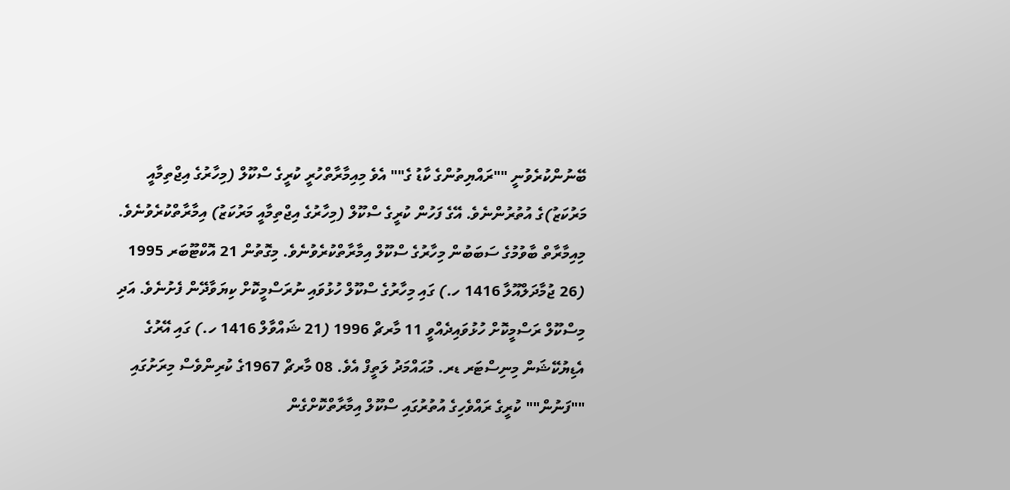ބޭނުންކުރެވުނީ ""ރައްޔިތުންގެ ކާޑު ގެ"" އެވެ މިއިމާރާތްހުރީ ކުރީގެ ސްކޫލް (މިހާރުގެ އިޖްތިމާއީ މަރުކަޒު)ގެ އުތުރުންނެވެ. އޭގެ ފަހުން ކުރީގެ ސްކޫލް (މިހާރުގެ އިޖްތިމާއީ މަރުކަޒު) އިމާރާތްކުރެވުނެވެ. މިއިމާރާތް ބާވުމުގެ ސަބަބުން މިހާރުގެ ސްކޫލް އިމާރާތްކުރެވުނެވެ. މިގޮތުން 21 އޮކްޓޫބަރ 1995 (26 ޖުމާދަލްއޫލާ 1416 ހ.) ގައި މިހާރުގެ ސްކޫލް ހުޅުވައި ނުރަސްމީކޮށް ކިޔަވާދޭން ފެށުނެވެ. އަދި މިސްކޫލް ރަސްމީކޮށް ހުޅުވައިދެއްވީ 11 މާރޗް 1996 (21 ޝައްވާލް 1416 ހ.) ގައި އޭރުގެ އެޑިޔުކޭޝަން މިނިސްޓަރ ޑރ. މުޙައްމަދު ލަތީފް އެވެ. 08 މާރޗް 1967ގެ ކުރިންވެސް މިރަށުގައި ""ފަނުން"" ކުރީގެ ރައްވެހިގެ އުތުރުގައި ސްކޫލް އިމާރާތްކޮށްގެން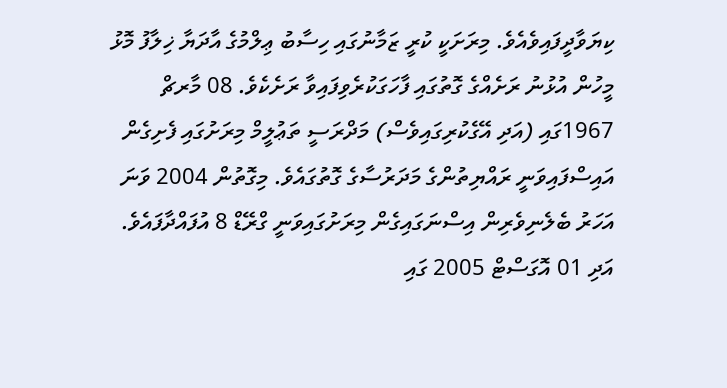ކިޔަވާދީފައިވެއެވެ. މިރަށަކީ ކުރީ ޒަމާނުގައި ހިސާބު ޢިލްމުގެ އާދަޔާ ޚިލާފު މޮޅު މީހުން އުޅުނު ރަށެއްގެ ގޮތުގައި ފާހަގަކުރެވިފައިވާ ރަށެކެވެ. 08 މާރޗް 1967ގައި (އަދި އޭގެކުރިގައިވެސް) މަދްރަސީ ތަޢުލީމް މިރަށުގައި ފެށިގެން އައިސްފައިވަނީ ރައްޔިތުންގެ މަދަރުސާގެ ގޮތުގައެވެ. މިގޮތުން 2004 ވަނަ އަހަރު ބެލެނިވެރިން އިސްނަގައިގެން މިރަށުގައިވަނީ ގްރޭޑް 8 އުފައްދާފައެވެ. އަދި 01 އޮގަސްޓް 2005 ގައި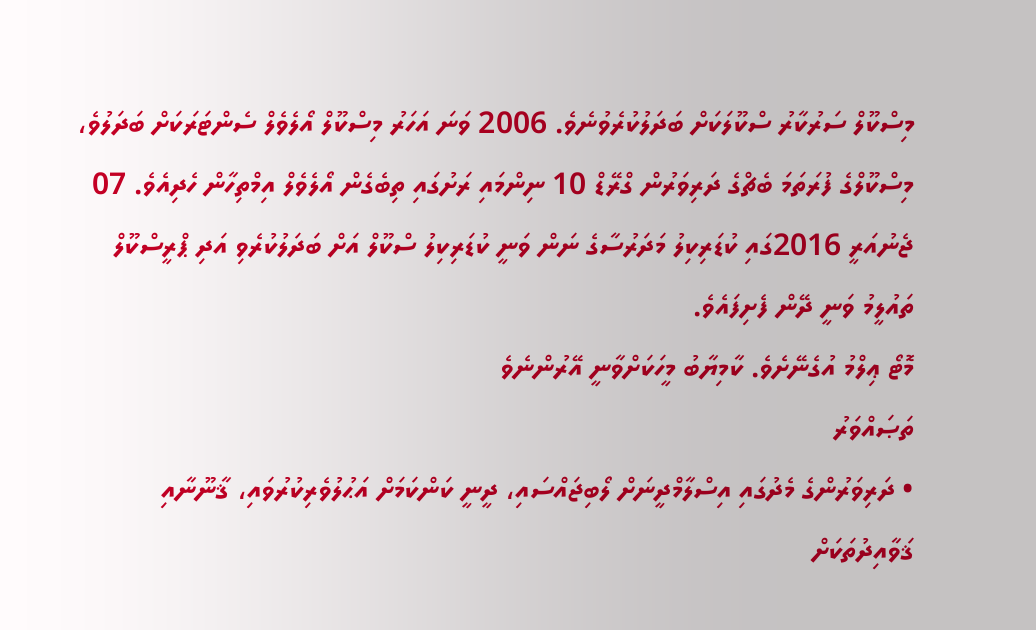މިސްކޫލް ސަރުކާރު ސްކޫލަކަށް ބަދަލުކުރެވުނެވެ. 2006 ވަނަ އަހަރު މިސްކޫލް އޯލެވެލް ސެންޓަރަކަށް ބަދަލުވެ، މިސްކޫލްގެ ފުރަތަމަ ބެޗްގެ ދަރިވަރުން ގްރޭޑް 10 ނިންމައި ރަށުގައި ތިބެގެން އޯލެވެލް އިމްތިހާން ހެދިއެވެ. 07 ޖެނުއަރީ 2016ގައި ކުޑަރިކިލު މަދަރުސާގެ ނަން ވަނީ ކުޑަރިކިލު ސްކޫލް އަށް ބަދަލުކުރެވި އަދި ޕްރީސްކޫލް ތައުލީމު ވަނީ ދޭން ފެށިފައެވެ.
މޮޓޯ ޢިލްމު އުގެނޭށެވެ. ކާމިޔާބު މީހަކަށްވާނީ އޭރުންނެވެ
ތަޞައްވަރު
• ދަރިވަރުންގެ މެދުގައި އިސްލާމްދީނަށް ލޯބިޖައްސައި، ދީނީ ކަންކަމަށް އަޙުލުވެރިކުރުވައި، ޤާނޫނާއި ޤަވާއިދުތަކަށް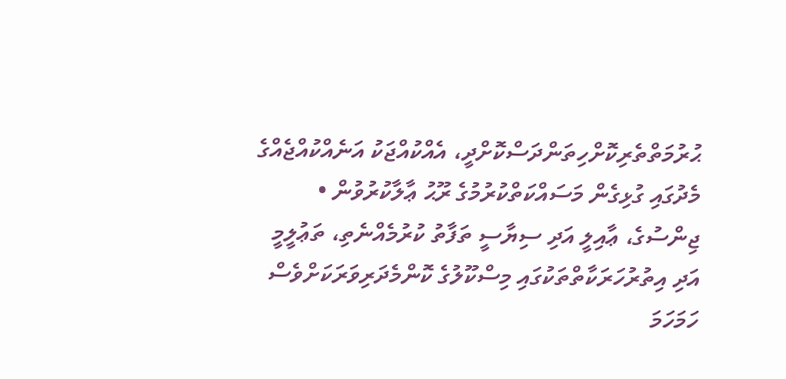ޙުރުމަތްތެރިކޮށްހިތަންދަސްކޮށްދީ، އެއްކުއްޖަކު އަނެއްކުއްޖެއްގެ މެދުގައި ގުޅިގެން މަސައްކަތްކުރުމުގެ ރޫޙު ޢާލާކުރުވުން • ޖިންސުގެ، ޢާއިލީ އަދި ސިޔާސީ ތަފާތު ކުރުމެއްނެތި، ތަޢުލީމީ އަދި އިތުރުހަރަކާތްތަކުގައި މިސްކޫލުގެ ކޮންމެދަރިވަރަކަށްވެސް ހަމަހަމަ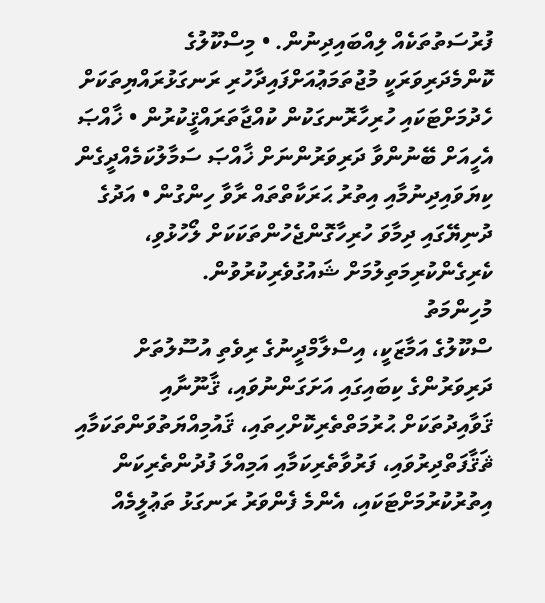ފުރުސަތުތަކެއް ލިއްބައިދިނުން. • މިސްކޫލުގެ ކޮންމެދަރިވަރަކީ މުޖުތަމަޢުއަށްފައިދާހުރި ރަނގަޅުރައްޔިތަކަށް ހެދުމަށްޓަކައި ހުރިހާރޮނގަކުން ކުއްޖާތަރައްޤީކުރުން • ޚާއްޞަ އެހީއަށް ބޭނުންވާ ދަރިވަރުންނަށް ޚާއްޞަ ސަމާލުކަމެއްދީގެން ކިޔަވައިދިނުމާއި އިތުރު ޙަރަކާތްތައް ރާވާ ހިންގުން • އަދުގެ ދުނިޔޭގައި ދިމާވަ ހުރިހާގޮންޖެހުންތަކަކަށް ލޯހުޅުވި، ކެރިގެންކުރިމަތިލުމަށް ޝައުގުވެރިކުރުވުން.
މުހިންމަތު
ސްކޫލުގެ އަމާޒަކީ، އިސްލާމްދީނުގެ ރިވެތި އުސޫލުތަށް ދަރިވަރުންގެ ކިބައިގައި އަށަގަންނުވައި، ޤާނޫނާއި ޤަވާއިދުތަކަށް ޙުރުމަތްތެރިކޮށްހިތައި، ޤައުމިއްޔަތުވަންތަކަމާއި ޘަޤާފަތްދިރުވައި، ފަރުވާތެރިކަމާއި އަމިއްލަ ފުދުންތެރިކަން އިތުރުކުރުމަށްޓަކައި، އެންމެ ފެންވަރު ރަނގަޅު ތަޢުލީމެއް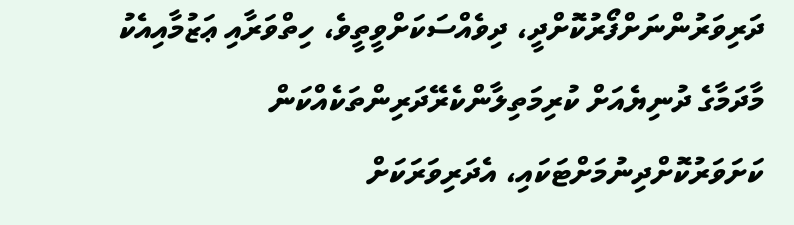ދަރިވަރުންނަށްފޯރުކޮށްދީ، ދިވެއްސަކަށްވީތީވެ، ހިތްވަރާއި ޢަޒުމާއިއެކު މާދަމާގެ ދުނިޔެއަށް ކުރިމަތިލާންކެރޭދަރިންތަކެއްކަން ކަށަވަރުކޮށްދިނުމަށްޓަކައި، އެދަރިވަރަކަށް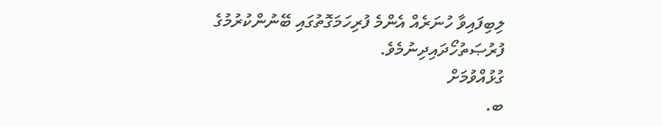ލިބިފައިވާ ހުނަރެއް އެންމެ ފުރިހަމަގޮތުގައި ބޭނުންކުރުމުގެ ފުރުޞަތުހޯދައިދިނުމެވެ.
ގުޅުއްވުމަށް
ބ.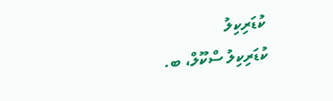ކުޑަރިކިލު
ކުޑަރިކިލު ސްކޫލް، ބ.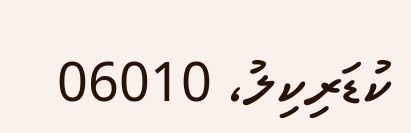ކުޑަރިކިލު، 06010